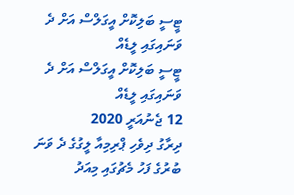ޓީސީ ބަލިކޮށް އީގަލްސް އަށް ދެ ވަނައިގައި ލީޑެއް
ޓީސީ ބަލިކޮށް އީގަލްސް އަށް ދެ ވަނައިގައި ލީޑެއް
12 ޖެނުއަރީ 2020
ދިރާގު ދިވެހި ޕްރިމިއާ ލީގުގެ ދެ ވަނަ ބުރުގެ ފަހު މެޗުގައި މިއަދު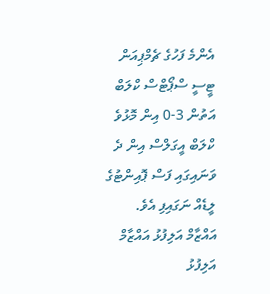އެންމެ ފަހުގެ ޗެމްޕިއަން ޓީސީ ސްޕޯޓްސް ކްލަބް އަތުން 3-0 އިން މޮޅުވެ ކްލަބް އީގަލްސް އިން ދެ ވަނައިގައި ފަސް ޕޮއިންޓުގެ ލީޑެއް ނަގައިފި އެވެ.
އައްޒާމް އަލިފުޅު އައްޒާމް އަލިފުޅު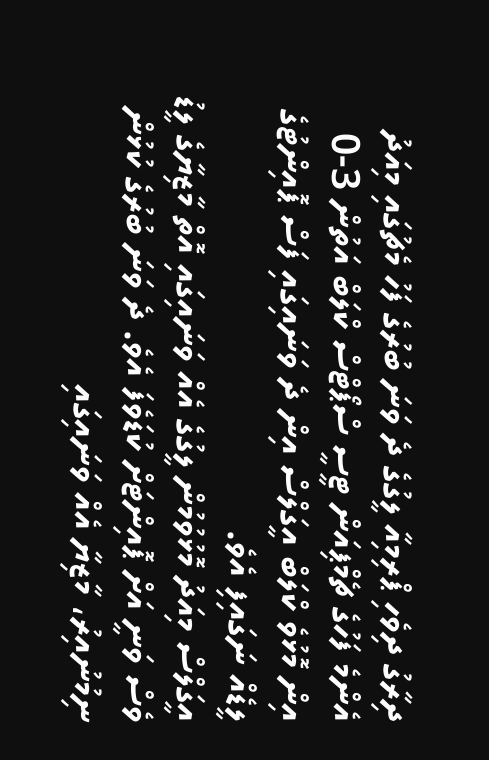ދިރާގު ދިވެހި ޕްރިމިއާ ލީގުގެ ދެ ވަނަ ބުރުގެ ފަހު މެޗުގައި މިއަދު އެންމެ ފަހުގެ ޗެމްޕިއަން ޓީސީ ސްޕޯޓްސް ކްލަބް އަތުން 3-0 އިން މޮޅުވެ ކްލަބް އީގަލްސް އިން ދެ ވަނައިގައި ފަސް ޕޮއިންޓުގެ ލީޑެއް ނަގައިފި އެވެ.
އީގަލްސް މިއަދު މޮޅުވުމުން ލީގުގެ އެއް ވަނައިގައި އޮތް މާޒިޔާގެ ލީޑު ވެސް ވަނީ އަށް ޕޮއިންޓަށް ކުޑަވެފަ އެވެ. ދެ ވަނަ ބުރުގެ ކުޅުން ނިމުނުއިރު، މާޒިޔާ އެއް ވަނައިގައި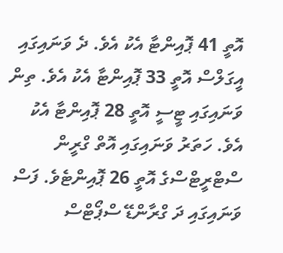އޮތީ 41 ޕޮއިންޓާ އެކު އެވެ. ދެ ވަނައިގައި އީގަލްސް އޮތީ 33 ޕޮއިންޓާ އެކު އެވެ. ތިން ވަނައިގައި ޓީސީ އޮތީ 28 ޕޮއިންޓާ އެކު އެވެ. ހަތަރު ވަނައިގައި އޮތް ގްރީން ސްޓްރީޓްސްގެ އޮތީ 26 ޕޮއިންޓެވެ. ފަސް ވަނައިގައި ދަ ގްރާންޑޭ ސްޕޯޓްސް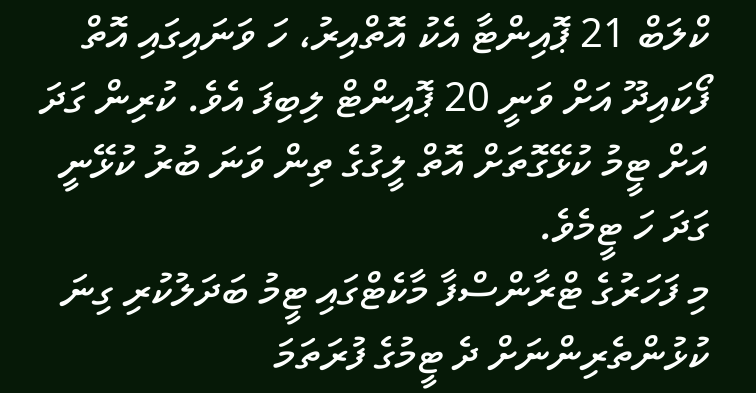ކްލަބް 21 ޕޮއިންޓާ އެކު އޮތްއިރު، ހަ ވަނައިގައި އޮތް ފޯކައިދޫ އަށް ވަނީ 20 ޕޮއިންޓް ލިބިފަ އެވެ. ކުރިން ގަދަ އަށް ޓީމު ކުޅޭގޮތަށް އޮތް ލީގުގެ ތިން ވަނަ ބުރު ކުޅޭނީ ގަދަ ހަ ޓީމެވެ.
މި ފަހަރުގެ ޓްރާންސްފާ މާކެޓްގައި ޓީމު ބަދަލުކުރި ގިނަ ކުޅުންތެރިންނަށް ދެ ޓީމުގެ ފުރަތަމަ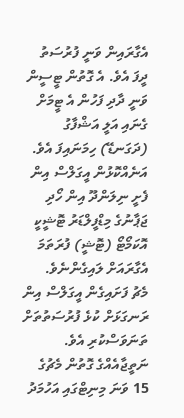އެގާރައިން ވަނީ ފުރުސަތު ދީފަ އެވެ. އެ ގޮތުން ޓީސީން ވަނީ ދާދި ފަހުން އެ ޓީމަށް ގެނައި އަލީ އަޝްފާގު (ދަގަނޑޭ) ހިމަނައިފަ އެވެ. އަނެއްކޮޅުން އީގަލްސް އިން ފެށީ ނިލަންދޫ އިން ހޯދި ޖަޕާނުގެ މިޑްފީލްޑަރު ޓޮޝީކީ އޮކަމޯޓޯ (ޓޮޝީ) ފުރަތަމަ އެގާރައަށް ލައިގެންނެވެ.
މެޗު ފަށައިގެން އީގަލްސް އިން ރަނގަޅަށް ކުޅެ ފުރުސަތުތަށް ތަނަވަސްކުރި އެވެ. ނަތީޖާއެއްގެ ގޮތުން މެޗުގެ 15 ވަނަ މިނިޓްގައި އަހުމަދު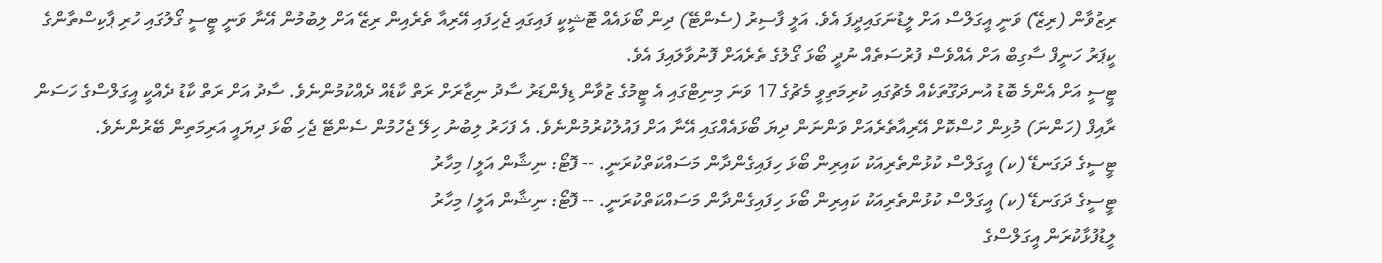ރިޒުވާން (ރިޒޭ) ވަނީ އީގަލްސް އަށް ލީޑުނަގައިދީފަ އެވެ. އަލީ ފާސިރު (ސެންޓޭ) ދިން ބޯޅައެއް ޓޮޝީކީ ފައިގައި ޖެހިފައި އޭރިއާ ތެރެއިން ރިޒޭ އަށް ލިބުމުން އޭނާ ވަނީ ޓީސީ ގޯލުގައި ހުރި ޕާކިސްތާންގެ ކީޕަރު ހަނީފް ސާގިބް އަށް އެއްވެސް ފުރުސަތެއް ނުދީ ބޯޅަ ގޯލުގެ ތެރެއަށް ފޮނުވާލައިފަ އެވެ.
ޓީސީ އަށް އެންމެ ބޮޑު އުނދަގޫތަކެއް މެޗުގައި ކުރިމަތިވީ މެޗުގެ 17 ވަނަ މިނިޓްގައި އެ ޓީމުގެ ޒުވާން ޑިފެންޑަރު ސާދު ނިޒާރަށް ރަތް ކާޑެއް ދެއްކުމުންނެވެ. ސާދު އަށް ރަތް ކާޑު ދެއްކީ އީގަލްސްގެ ހަސަން ރާއިފް (ހަންނަ) މުޅިން ހުސްކޮށް އޭރިއާތެރެއަށް ވަންނަން ދިޔަ ބޯޅައެއްގައި އޭނާ އަށް ފައުލުކުރުމުންނެވެ. އެ ފަހަރު ލިބުނު ހިލޭ ޖެހުމުން ސެންޓޭ ޖެހި ބޯޅަ ދިޔައީ އަރިމަތިން ބޭރުންނެވެ.
ޓީސީގެ ދަގަނޑޭ (ކ) އީގަލްސް ކުޅުންތެރިއަކު ކައިރިން ބޯޅަ ހިފައިގެންދާން މަސައްކަތްކުރަނީ. -- ފޮޓޯ: ނިޝާން އަލީ/ މިހާރު
ޓީސީގެ ދަގަނޑޭ (ކ) އީގަލްސް ކުޅުންތެރިއަކު ކައިރިން ބޯޅަ ހިފައިގެންދާން މަސައްކަތްކުރަނީ. -- ފޮޓޯ: ނިޝާން އަލީ/ މިހާރު
ލީޑުފުޅާކުރަން އީގަލްސްގެ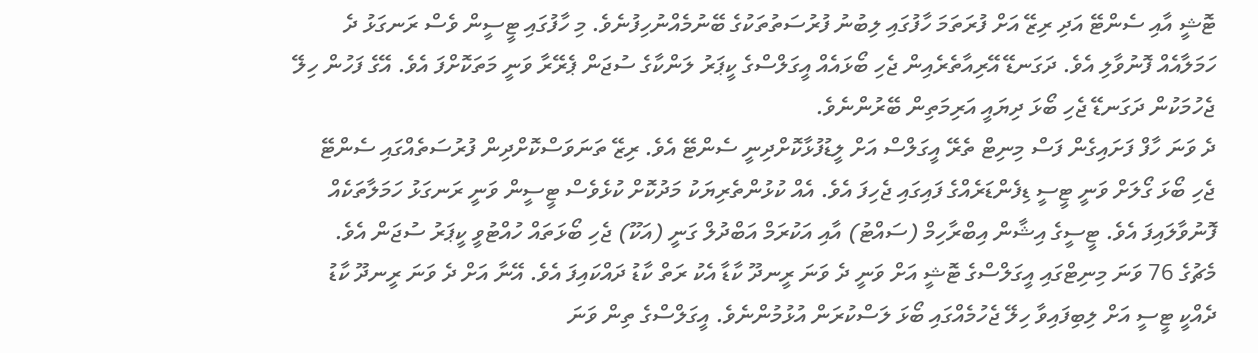ޓޮޝީ އާއި ސެންޓޭ އަދި ރިޒޭ އަށް ފުރަތަމަ ހާފުގައި ލިބުނު ފުރުސަތުތަކުގެ ބޭނުމެއްނުހިފުނެވެ. މި ހާފުގައި ޓީސީން ވެސް ރަނގަޅު ދެ ހަމަލާއެއް ފޮނުވާލި އެވެ. ދަގަނޑޭ އޭރިއާތެރެއިން ޖެހި ބޯޅައެއް އީގަލްސްގެ ކީޕަރު ލަންކާގެ ސުޖަން ޕެރޭރާ ވަނީ މަތަކޮށްފަ އެވެ. އޭގެ ފަހުން ހިލޭ ޖެހުމަކުން ދަގަނޑޭ ޖެހި ބޯޅަ ދިޔައީ އަރިމަތިން ބޭރުންނެވެ.
ދެ ވަނަ ހާފް ފަށައިގެން ފަސް މިނިޓް ތެރޭ އީގަލްސް އަށް ލީޑުފުޅާކޮށްދިނީ ސެންޓޭ އެވެ. ރިޒޭ ތަނަވަސްކޮށްދިން ފުރުސަތެއްގައި ސެންޓޭ ޖެހި ބޯޅަ ގޯލަށް ވަނީ ޓީސީ ޑިފެންޑަރެއްގެ ފައިގައި ޖެހިފަ އެވެ. އެއް ކުޅުންތެރިޔަކު މަދުކޮށް ކުޅެވެސް ޓީސީން ވަނީ ރަނގަޅު ހަމަލާތަކެއް ފޮނުވާލައިފަ އެވެ. ޓީސީގެ އިޝާން އިބްރާހިމް (ސައްޓު) އާއި އަކުރަމް އަބްދުލް ގަނީ (އަކޫ) ޖެހި ބޯޅަތައް ހުއްޓުވީ ކީޕަރު ސުޖަން އެވެ.
މެޗުގެ 76 ވަނަ މިނިޓްގައި އީގަލްސްގެ ޓޮޝީ އަށް ވަނީ ދެ ވަނަ ރީނދޫ ކާޑާ އެކު ރަތް ކާޑު ދައްކައިފަ އެވެ. އޭނާ އަށް ދެ ވަނަ ރީނދޫ ކާޑު ދެއްކީ ޓީސީ އަށް ލިބިފައިވާ ހިލޭ ޖެހުމެއްގައި ބޯޅަ ލަސްކުރަން އުޅުމުންނެވެ. އީގަލްސްގެ ތިން ވަނަ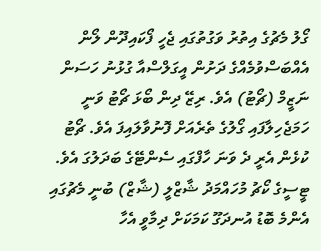ގޯލު މެޗުގެ އިތުރު ވަގުތުގައި ޖެހީ ފޯކައިދޫން ލޯން އެއްބަސްވުމެއްގެ ދަށުން އީގަލްސްއާ ގުޅުނު ހަސަން ނަޒީމް (ޗޯޓު) އެވެ. ރިޒޭ ދިން ބޯޅަ ޗޯޓު ވަނީ ހަމަޖެހިލާފައި ގޯލުގެ ތެރެއަށް ފޮނުވާލައިފަ އެވެ. ޗޯޓު ކުޅެން އެރީ ދެ ވަނަ ހާފްގައި ސެންޓޭގެ ބަދަލުގަ އެވެ.
ޓީސީގެ ކޯޗު މުހައްމަދު ޝާޒްލީ (ޝާޒް) ބުނީ މެޗުގައި އެންމެ ބޮޑު އުނދަގޫ ކަމަކަށް ދިމާވީ އެހާ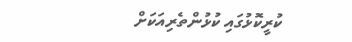ކުރީކޮޅުގައި ކުޅުންތެރިއަކަށް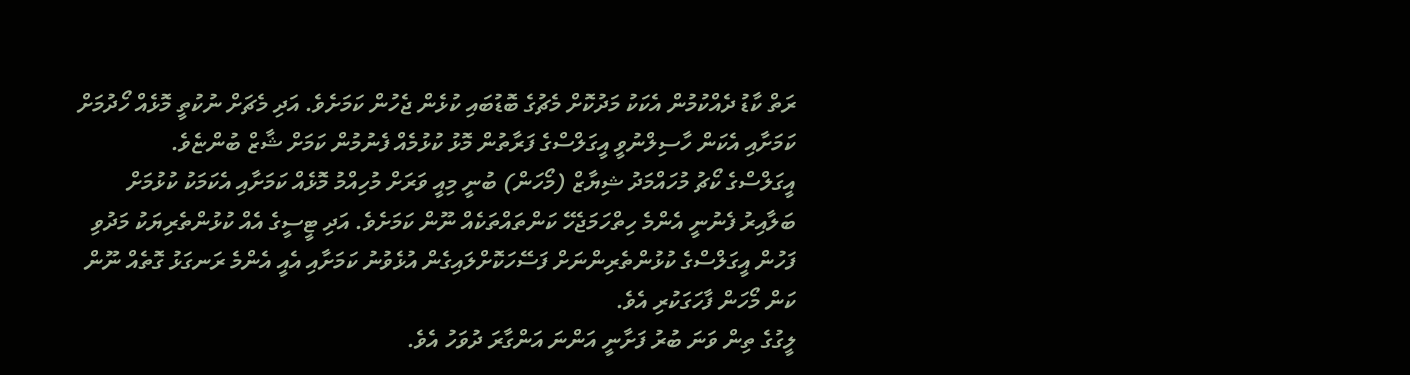ރަތް ކާޑު ދެއްކުމުން އެކަކު މަދުކޮށް މެޗުގެ ބޮޑުބައި ކުޅެން ޖެހުން ކަމަށެވެ. އަދި މެޗަށް ނުކުތީ މޮޅެއް ހޯދުމަށް ކަމަށާއި އެކަން ހާސިލްނުވީ އީގަލްސްގެ ފަރާތުން މޮޅު ކުޅުމެއް ފެނުމުން ކަމަށް ޝާޒް ބުންޏެވެ.
އީގަލްސްގެ ކޯޗު މުހައްމަދު ޝިޔާޒް (މޯހަން) ބުނީ މިއީ ވަރަށް މުހިއްމު މޮޅެއް ކަމަށާއި އެކަމަކު ކުޅުމަށް ބަލާއިރު ފެނުނީ އެންމެ ހިތްހަމަޖެހޭ ކަންތައްތަކެއް ނޫން ކަމަށެވެ. އަދި ޓީސީގެ އެއް ކުޅުންތެރިޔަކު މަދުވި ފަހުން އީގަލްސްގެ ކުޅުންތެރިންނަށް ފަސޭހަކޮށްލައިގެން އުޅެވުނު ކަމަށާއި އެއީ އެންމެ ރަނގަޅު ގޮތެއް ނޫން ކަން މޯހަން ފާހަގަކުރި އެވެ.
ލީގުގެ ތިން ވަނަ ބުރު ފަށާނީ އަންނަ އަންގާރަ ދުވަހު އެވެ.